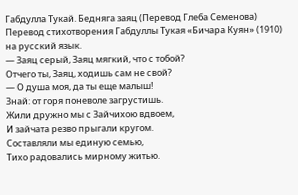Габдулла Тукай. Бедняга заяц (Перевод Глеба Семенова)
Перевод стихотворения Габдуллы Тукая «Бичара Куян» (1910) на русский язык.
— Заяц серый, Заяц мягкий, что с тобой?
Отчего ты, Заяц, ходишь сам не свой?
— О душа моя, да ты еще малыш!
Знай: от горя поневоле загрустишь.
Жили дружно мы с Зайчихою вдвоем,
И зайчата резво прыгали кругом.
Составляли мы единую семью,
Тихо радовались мирному житью.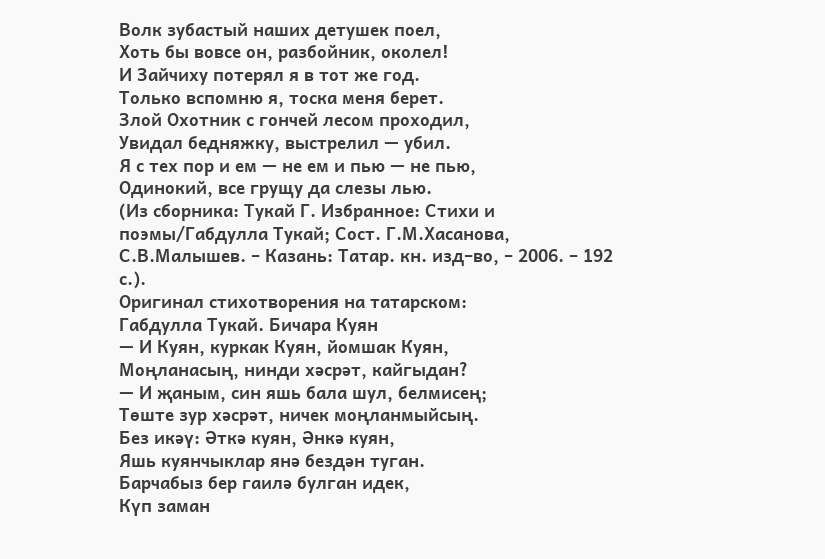Волк зубастый наших детушек поел,
Хоть бы вовсе он, разбойник, околел!
И Зайчиху потерял я в тот же год.
Только вспомню я, тоска меня берет.
Злой Охотник с гончей лесом проходил,
Увидал бедняжку, выстрелил — убил.
Я с тех пор и ем — не ем и пью — не пью,
Одинокий, все грущу да слезы лью.
(Из сборника: Тукай Г. Избранное: Стихи и поэмы/Габдулла Тукай; Сост. Г.М.Хасанова, С.В.Малышев. – Казань: Татар. кн. изд–во, – 2006. – 192 с.).
Оригинал стихотворения на татарском:
Габдулла Тукай. Бичара Куян
— И Куян, куркак Куян, йомшак Куян,
Моңланасың, нинди хәсрәт, кайгыдан?
— И җаным, син яшь бала шул, белмисең;
Төште зур хәсрәт, ничек моңланмыйсың.
Без икәү: Әткә куян, Әнкә куян,
Яшь куянчыклар янә бездән туган.
Барчабыз бер гаилә булган идек,
Күп заман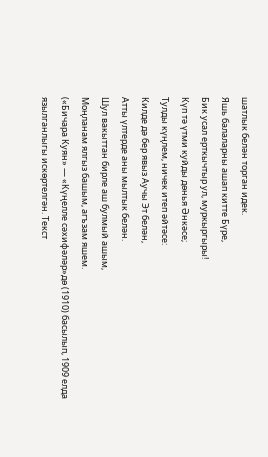шатлык белән торган идек.
Яшь балаларны ашап китте Бүре,
Бик усал ерткычтыр ул, муркыргыры!
Күп тә үтми куйды дөнья Әнкәсе;
Тулды күңлем, ничек итеп әйтәсе:
Килде дә бер явыз Аучы Эт белән,
Атты үлтерде аны мылтык белән.
Шул вакыттан бирле аш булмый ашым,
Моңланам ялгыз башым, агъзам яшем.
(«Бичара Куян» — «Күңелле сәхифәләр»дө (1910) басылып, 1909 елда язылганлыгы искөртелгән. Текст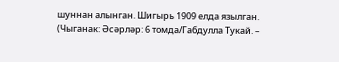шуннан алынган. Шигырь 1909 елда язылган.
(Чыганак: Әсәрләр: 6 томда/Габдулла Тукай. –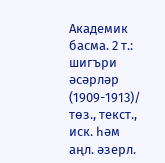Академик басма. 2 т.: шигъри әсәрләр (1909-1913)/ төз., текст., иск. һәм аңл. әзерл.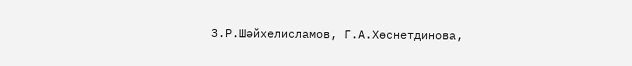З.Р.Шәйхелисламов, Г.А.Хөснетдинова,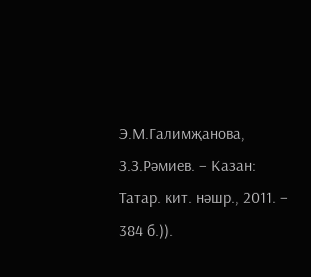Э.М.Галимҗанова, З.З.Рәмиев. – Казан: Татар. кит. нәшр., 2011. – 384 б.)).